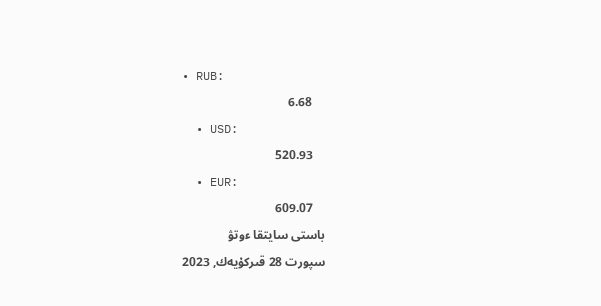• RUB:
    6.68
  • USD:
    520.93
  • EUR:
    609.07
باستى سايتقا ءوتۋ
سپورت 28 قىركۇيەك, 2023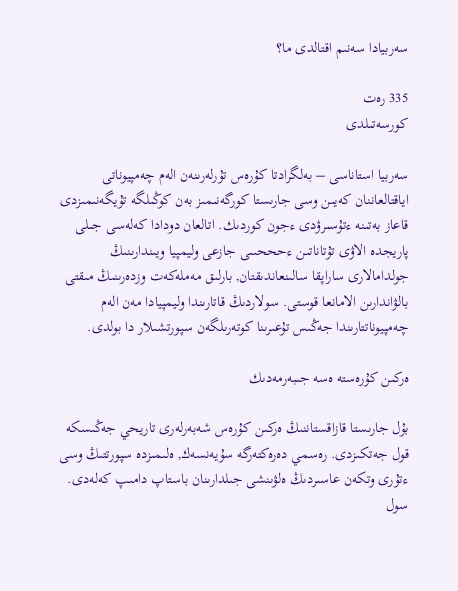سەربيادا سەنىم اقتالدى ما؟

335 رەت
كورسەتىلدى

سەربيا استاناسى – بەلگرادتا كۇرەس تۇرلەرىنەن الەم چەمپيوناتى اياقتالعاننان كەيىن وسى جارىستا كورگەنىمىز بەن كوڭىلگە تۇيگەنىمىزدى قاعاز بەتىنە ءتۇسىرۋدى ءجون كوردىك. اتالعان دودادا كەلەسى جىلى پاريجدە الاۋى تۇتاناتىن ءحححىىى جازعى وليمپيا ويىندارىنىڭ جولدامالارى ساراپقا سالىنعاندىقتان, بارلىق مەملەكەت وزدەرىنىڭ مىقتى بالۋاندارىن الامانعا قوستى. سولاردىڭ قاتارىندا وليمپيادا مەن الەم چەمپيوناتتارىندا جەڭىس تۇعىرىنا كوتەرىلگەن سپورتشىلار دا بولدى.

ەركىن كۇرەستە ەسە جىبەرمەدىك

بۇل جارىستا قازاقستاننىڭ ەركىن كۇرەس شەبەرلەرى تاريحي جەڭىسكە قول جەتكىزدى. رەسمي دەرەكتەرگە سۇيەنسەك, ەلىمىزدە سپورتتىڭ وسى ءتۇرى وتكەن عاسىردىڭ ەلۋىنشى جىلدارىنان باستاپ دامىپ كەلەدى. سول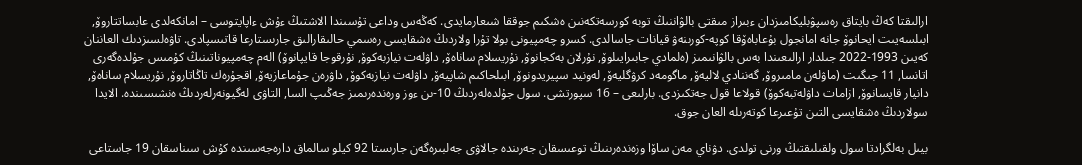ارالىقتا كەڭ بايتاق رەسپۋبليكامىزدان ءبىراز مىقتى بالۋاننىڭ توبە كورسەتكەنىن ەشكىم جوققا شىعارمايدى. كەڭەس وداعى تۇسىندا الاشتىڭ ءۇش ءاپايتوسى – امانكەلدى عابساتتاروۆ, ابىلسەيىت ايحانوۆ جانە امانجول بۇعاباەۆقا كوپە-كورىنەۋ قيانات جاسالدى. كسرو چەمپيونى بولا تۇرا ولاردىڭ ەشقايسى رەسمي حالىقارالىق جارىستارعا قاتىسپادى. تاۋەلسىزدىك العاننان كەيىن 1993-2022 جىلدار ارالىعىندا بەس بالۋانىمىز (ەلمادي جابىرايىلوۆ, نۇرلان بەكجانوۆ, نۇريسلام ساناەۆ, داۋلەت نيازبەكوۆ, نۇرقوجا قايپانوۆ) الەم چەمپيوناتىنىڭ كۇمىس جۇلدەگەرى اتانسا, 11 جىگىت (ماۋلەن مامىروۆ, گەننادي لاليەۆ, ماگومەد كرۋگليەۆ, لەونيد سپيريدونوۆ, ابىلحاكىم شاپيەۆ, داۋلەت نيازبەكوۆ, داۋرەن جۇماعازيەۆ, اقجۇرەك تاڭاتاروۆ, نۇريسلام ساناەۆ, دانيار قايسانوۆ, ازامات داۋلەتبەكوۆ) قولاعا قول جەتكىزدى. بارلىعى – 16 سپورتشى. سول جۇلدەلەردىڭ 10-ىن ءوز ورەندەرىمىز جەڭىپ السا, التاۋى لەگيونەرلەردىڭ ەنشىسىندە. الايدا سولاردىڭ ەشقايسى التىن تۇعىرعا كوتەرىلە العان جوق.

بيىل بەلگرادتا سول ولقىلىقتىڭ ورنى تولدى. دۋناي مەن ساۆا وزەندەرىنىڭ توعىسقان جەرىندە جالاۋى جەلبىرەگەن جارىستا 92 كيلو سالماق دارەجەسىندە كۇش سىناسقان 19 جاستاعى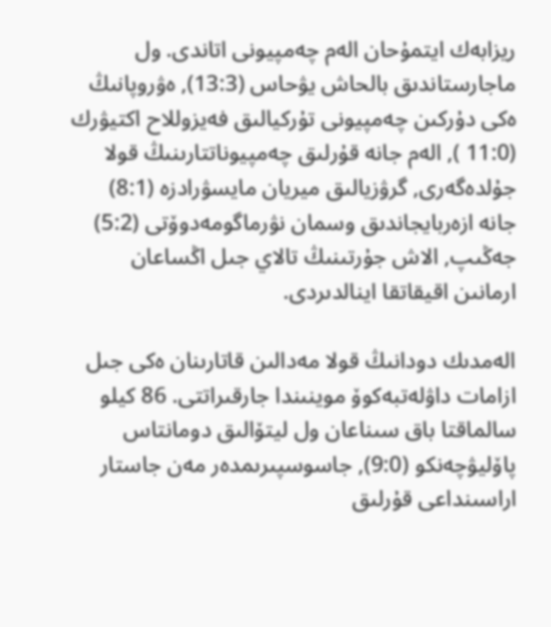ريزابەك ايتمۇحان الەم چەمپيونى اتاندى. ول ماجارستاندىق بالحاش يۋحاس (13:3), ەۋروپانىڭ ەكى دۇركىن چەمپيونى تۇركيالىق فەيزوللاح اكتيۋرك (11:0 ), الەم جانە قۇرلىق چەمپيوناتتارىنىڭ قولا جۇلدەگەرى, گرۋزيالىق ميريان مايسۋرادزە (8:1) جانە ازەربايجاندىق وسمان نۋرماگومەدوۆتى (5:2) جەڭىپ, الاش جۇرتىنىڭ تالاي جىل اڭساعان ارمانىن اقيقاتقا اينالدىردى.

الەمدىك دودانىڭ قولا مەدالىن قاتارىنان ەكى جىل ازامات داۋلەتبەكوۆ موينىندا جارقىراتتى. 86 كيلو سالماقتا باق سىناعان ول ليتۆالىق دومانتاس پاۆليۋچەنكو (9:0), جاسوسپىرىمدەر مەن جاستار اراسىنداعى قۇرلىق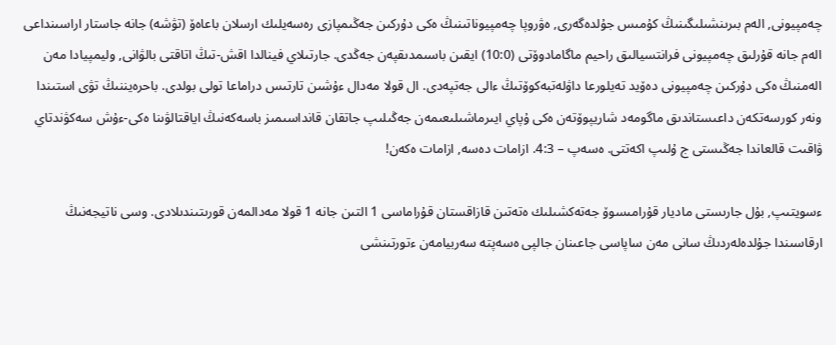چەمپيونى, الەم بىرىنشىلىگىنىڭ كۇمىس جۇلدەگەرى, ەۋروپا چەمپيوناتىنىڭ ەكى دۇركىن جەڭىمپازى رەسەيلىك ارسلان باعاەۆ (تۋشە) جانە جاستار اراسىنداعى الەم جانە قۇرلىق چەمپيونى فرانتسيالىق راحيم ماگامادوۆتى (10:0) ايقىن باسىمدىقپەن جەڭدى. جارتىلاي فينالدا اقش-تىڭ اتاقتى بالۋانى, وليمپيادا مەن الەمنىڭ ەكى دۇركىن چەمپيونى دەۆيد تەيلورعا داۋلەتبەكوۆتىڭ ءالى جەتپەدى. ال قولا مەدال ءۇشىن تارتىس دراماعا تولى بولدى. باحرەيننىڭ تۋى استىندا ونەر كورسەتكەن داعىستاندىق ماگومەد شاريپوۆتەن ەكى ۇپاي ايىرماشىلىعىمەن جەڭىلىپ جاتقان قانداسىمىز باسەكەنىڭ اياقتالۋىنا ەكى-ءۇش سەكۋندتاي ۋاقىت قالعاندا جەڭىستى ج ۇلىپ اكەتتى. ەسەپ – 4:3. ازامات دەسە, ازامات ەكەن!

ءسويتىپ, بۇل جارىستى ماديار قۇرامىسوۆ جەتەكشىلىك ەتەتىن قازاقستان قۇراماسى 1 التىن جانە 1 قولا مەدالمەن قورىتىندىلادى. وسى ناتيجەنىڭ ارقاسىندا جۇلدەلەردىڭ سانى مەن ساپاسى جاعىنان جالپى ەسەپتە سەربيامەن ءتورتىنشى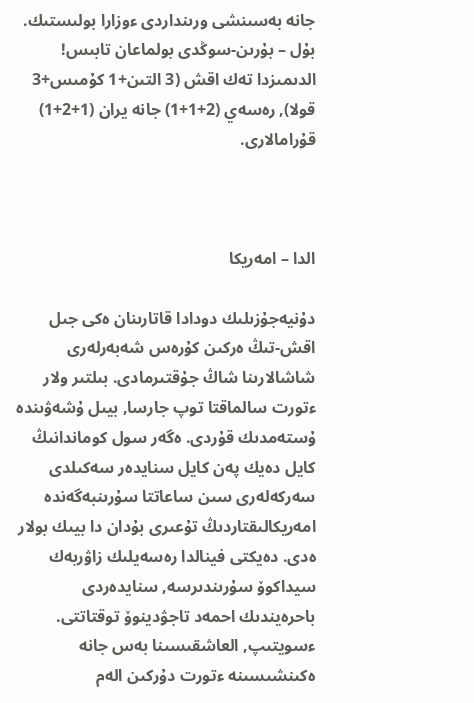جانە بەسىنشى ورىنداردى ءوزارا بولىستىك. بۇل – بۇرىن-سوڭدى بولماعان تابىس! الدىمىزدا تەك اقش (3 التىن+1 كۇمىس+3 قولا), رەسەي (2+1+1) جانە يران (1+2+1) قۇرامالارى.



الدا – امەريكا

دۇنيەجۇزىلىك دودادا قاتارىنان ەكى جىل اقش-تىڭ ەركىن كۇرەس شەبەرلەرى شاشالارىنا شاڭ جۇقتىرمادى. بىلتىر ولار ءتورت سالماقتا توپ جارسا, بيىل ۇشەۋىندە ۇستەمدىك قۇردى. ەگەر سول كوماندانىڭ كايل دەيك پەن كايل سنايدەر سەكىلدى سەركەلەرى سىن ساعاتتا سۇرىنبەگەندە امەريكالىقتاردىڭ تۇعىرى بۇدان دا بيىك بولار ەدى. دەيكتى فينالدا رەسەيلىك زاۋربەك سيداكوۆ سۇرىندىرسە, سنايدەردى باحرەيندىك احمەد تاجۋدينوۆ توقتاتتى. ءسويتىپ, العاشقىسىنا بەس جانە ەكىنشىسىنە ءتورت دۇركىن الەم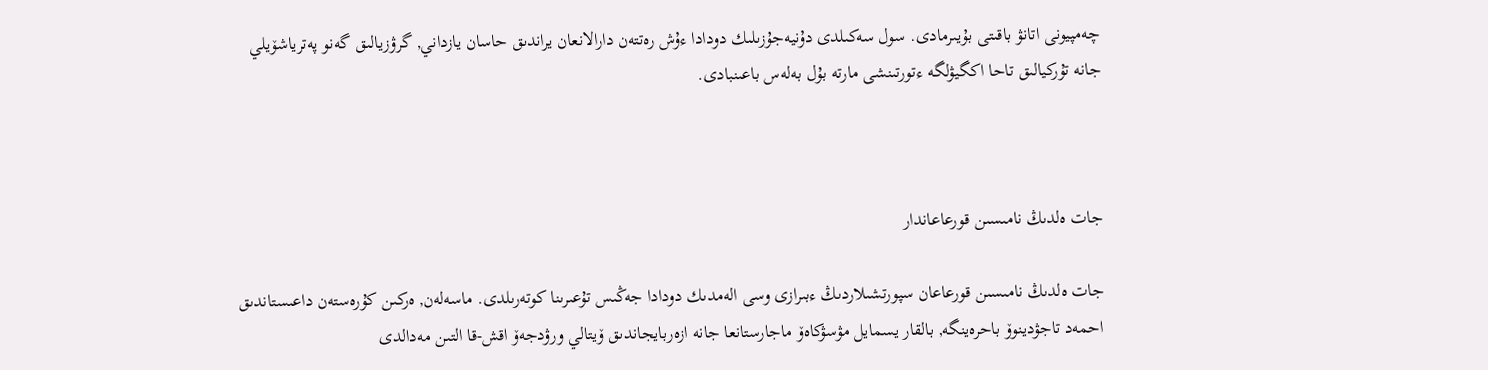چەمپيونى اتانۋ باقىتى بۇيىرمادى. سول سەكىلدى دۇنيەجۇزىلىك دودادا ءۇش رەتتەن دارالانعان يراندىق حاسان يازداني, گرۋزيالىق گەنو پەترياشۆيلي جانە تۇركيالىق تاحا اكگيۋلگە ءتورتىنشى مارتە بۇل بەلەس باعىنبادى.



جات ەلدىڭ نامىسىن قورعاعاندار

جات ەلدىڭ نامىسىن قورعاعان سپورتشىلاردىڭ ءبىرازى وسى الەمدىك دودادا جەڭىس تۇعىرىنا كوتەرىلدى. ماسەلەن, ەركىن كۇرەستەن داعىستاندىق احمەد تاجۋدينوۆ باحرەينگە, بالقار يسمايل مۋسۋكاەۆ ماجارستانعا جانە ازەربايجاندىق ۆيتالي ورۋدجەۆ اقش-قا التىن مەدالدى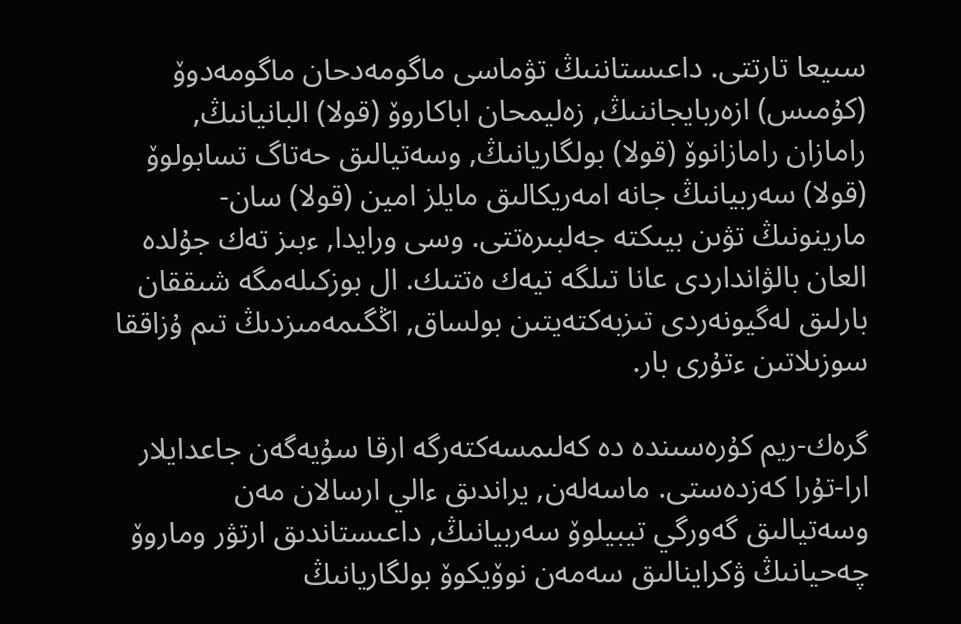سىيعا تارتتى. داعىستاننىڭ تۋماسى ماگومەدحان ماگومەدوۆ (كۇمىس) ازەربايجاننىڭ, زەليمحان اباكاروۆ (قولا) البانيانىڭ, رامازان رامازانوۆ (قولا) بولگاريانىڭ, وسەتيالىق حەتاگ تسابولوۆ (قولا) سەربيانىڭ جانە امەريكالىق مايلز امين (قولا) سان-مارينونىڭ تۋىن بيىكتە جەلبىرەتتى. وسى ورايدا, ءبىز تەك جۇلدە العان بالۋانداردى عانا تىلگە تيەك ەتتىك. ال بوزكىلەمگە شىققان بارلىق لەگيونەردى تىزبەكتەيتىن بولساق, اڭگىمەمىزدىڭ تىم ۇزاققا سوزىلاتىن ءتۇرى بار.

گرەك-ريم كۇرەسىندە دە كەلىمسەكتەرگە ارقا سۇيەگەن جاعدايلار ارا-تۇرا كەزدەستى. ماسەلەن, يراندىق ءالي ارسالان مەن وسەتيالىق گەورگي تيبيلوۆ سەربيانىڭ, داعىستاندىق ارتۋر وماروۆ چەحيانىڭ ۋكراينالىق سەمەن نوۆيكوۆ بولگاريانىڭ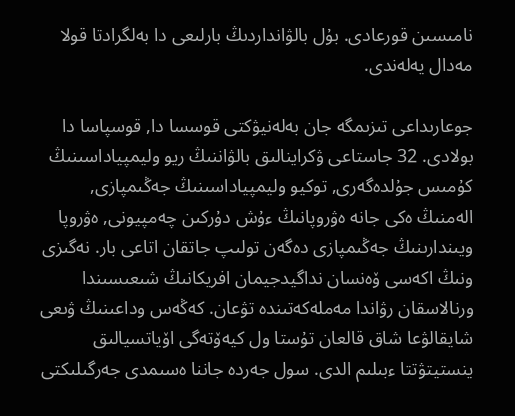نامىسىن قورعادى. بۇل بالۋانداردىڭ بارلىعى دا بەلگرادتا قولا مەدال يەلەندى.

جوعارىداعى تىزىمگە جان بەلەنيۋكتى قوسسا دا, قوسپاسا دا بولادى. 32 جاستاعى ۋكراينالىق بالۋاننىڭ ريو وليمپياداسىنىڭ كۇمىس جۇلدەگەرى, توكيو وليمپياداسىنىڭ جەڭىمپازى, الەمنىڭ ەكى جانە ەۋروپانىڭ ءۇش دۇركىن چەمپيونى, ەۋروپا ويىندارىنىڭ جەڭىمپازى دەگەن تولىپ جاتقان اتاعى بار. نەگىزى ونىڭ اكەسى ۆەنسان نداگيدجيمان افريكانىڭ شىعىسىندا ورنالاسقان رۋاندا مەملەكەتىندە تۋعان. كەڭەس وداعىنىڭ ۋىعى شايقالۋعا شاق قالعان تۇستا ول كيەۆتەگى اۆياتسيالىق ينستيتۋتتا ءبىلىم الدى. سول جەردە جاننا ەسىمدى جەرگىلىكتى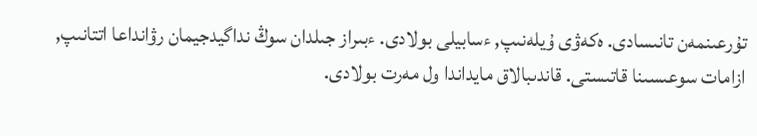تۇرعىنمەن تانىسادى. ەكەۋى ۇيلەنىپ, ءسابيلى بولادى. ءبىراز جىلدان سوڭ نداگيدجيمان رۋانداعا اتتانىپ, ازامات سوعىسىنا قاتىستى. قاندىبالاق مايداندا ول مەرت بولادى.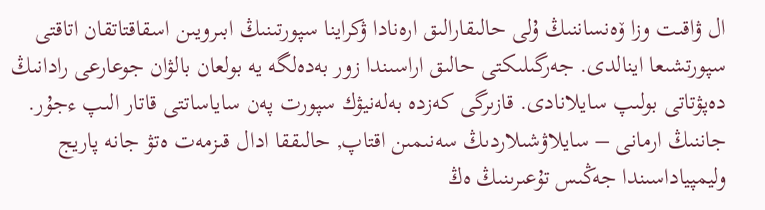ال ۋاقىت وزا ۆەنساننىڭ ۇلى حالىقارالىق ارەنادا ۋكراينا سپورتىنىڭ ابىرويىن اسقاقتاتقان اتاقتى سپورتشىعا اينالدى. جەرگىلىكتى حالىق اراسىندا زور بەدەلگە يە بولعان بالۋان جوعارعى رادانىڭ دەپۋتاتى بولىپ سايلانادى. قازىرگى كەزدە بەلەنيۋك سپورت پەن ساياساتتى قاتار الىپ ءجۇر. جاننىڭ ارمانى – سايلاۋشىلاردىڭ سەنىمىن اقتاپ, حالىققا ادال قىزمەت ەتۋ جانە پاريج وليمپياداسىندا جەڭىس تۇعىرىنىڭ ەڭ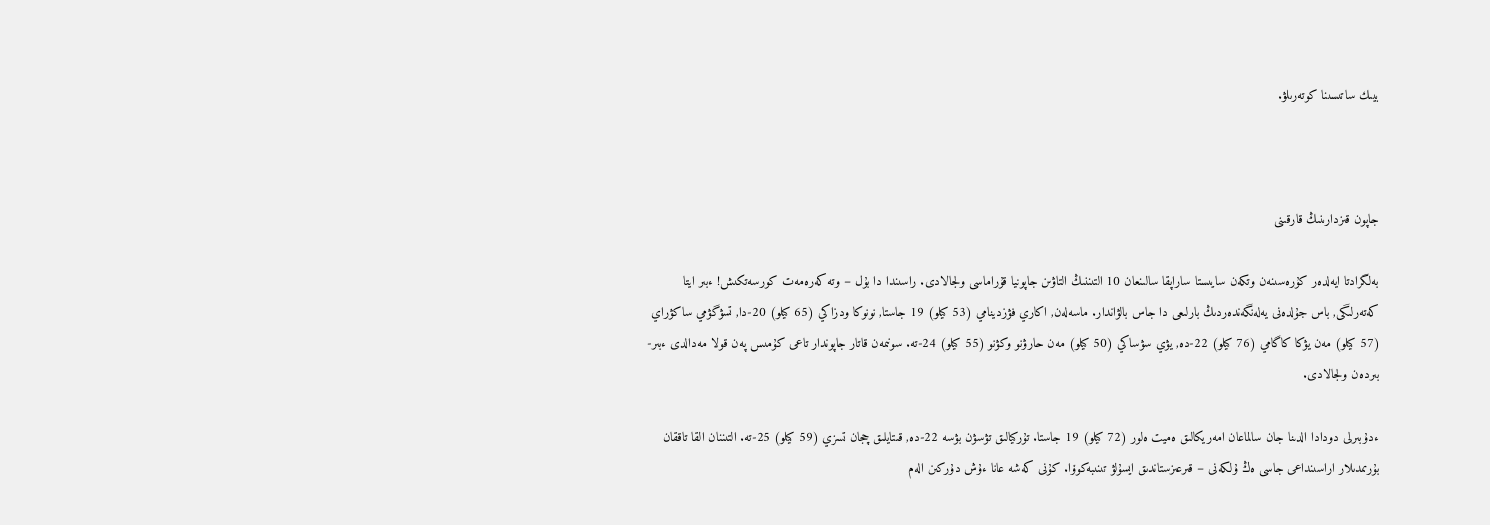بيىك ساتىسىنا كوتەرىلۋ.



جاپون قىزدارىنىڭ قارقىنى

بەلگرادتا ايەلدەر كۇرەسىنەن وتكەن سايىستا ساراپقا سالىنعان 10 التىننىڭ التاۋىن جاپونيا قۇراماسى ولجالادى. راسىندا دا بۇل – وتە كەرەمەت كورسەتكىش! ءبىر ايتا كەتەرلىگى, باس جۇلدەنى يەلەنگەندەردىڭ بارلىعى دا جاس بالۋاندار. ماسەلەن, اكاري فۋزدينامي (53 كيلو) 19 جاستا, نونوكا ودزاكي (65 كيلو) 20-دا, تسۋگۋمي ساكۋراي (57 كيلو) مەن يۋكا كاگامي (76 كيلو) 22-دە, يۋي سۋساكي (50 كيلو) مەن حارۋنو وكۋنو (55 كيلو) 24-تە. سونىمەن قاتار جاپوندار تاعى كۇمىس پەن قولا مەدالدى ءبىر-بىردەن ولجالادى.

ءدۇبىرلى دودادا الدىنا جان سالماعان امەريكالىق ەميت ەلور (72 كيلو) 19 جاستا. تۇركيالىق تۋسۋن بۋسە 22-دە, قىتايلىق چجان تسزي (59 كيلو) 25-تە. التىننان القا تاققان بۇرىمدىلار اراسىنداعى جاسى ەڭ ۇلكەنى – قىرعىزستاندىق ايسۇلۋ تىنىبەكوۆا. كۇنى كەشە عانا ءۇش دۇركىن الەم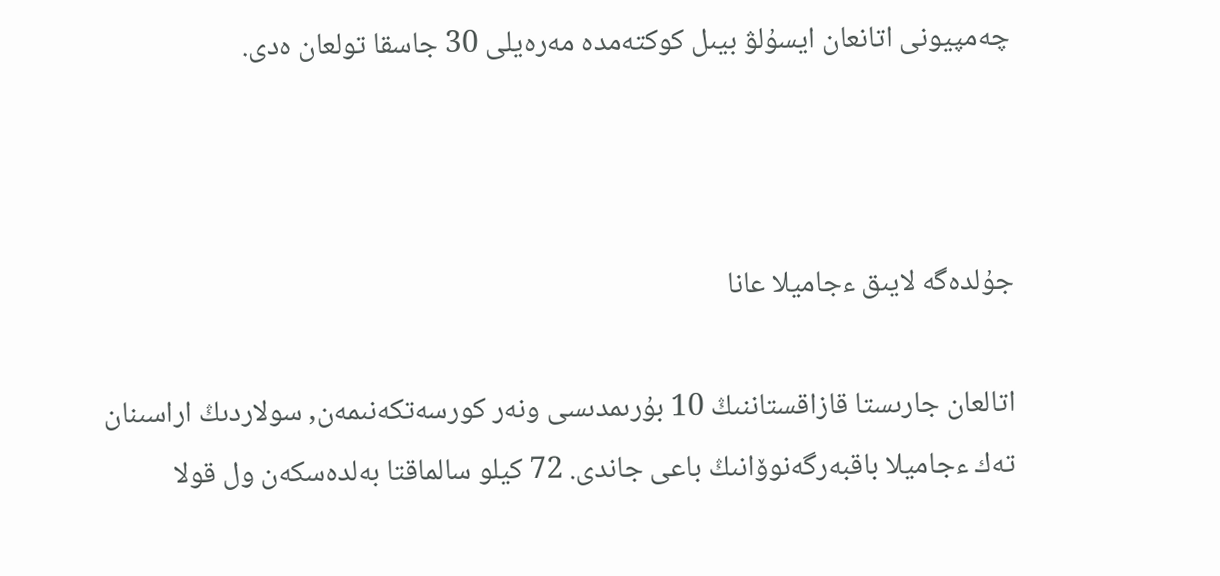چەمپيونى اتانعان ايسۇلۋ بيىل كوكتەمدە مەرەيلى 30 جاسقا تولعان ەدى.



جۇلدەگە لايىق ءجاميلا عانا

اتالعان جارىستا قازاقستاننىڭ 10 بۇرىمدىسى ونەر كورسەتكەنىمەن, سولاردىڭ اراسىنان تەك ءجاميلا باقبەرگەنوۆانىڭ باعى جاندى. 72 كيلو سالماقتا بەلدەسكەن ول قولا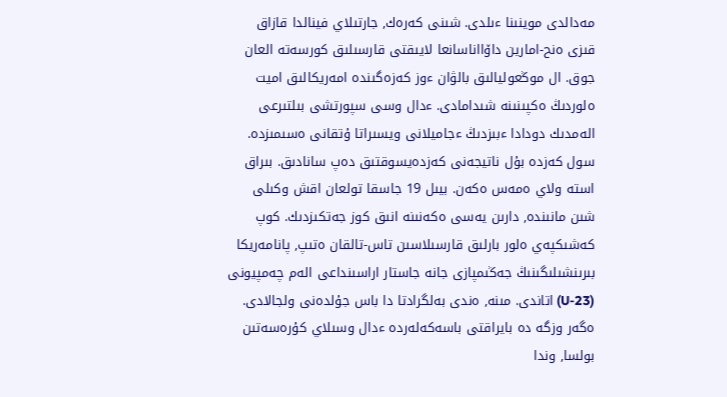مەدالدى موينىنا ءىلدى. شىنى كەرەك, جارتىلاي فينالدا قازاق قىزى ەنح-امارين داۆااناسانعا لايىقتى قارسىلىق كورسەتە العان جوق. ال موڭعوليالىق بالۋان ءوز كەزەگىندە امەريكالىق اميت ەلوردىڭ ەكپىنىنە شىدامادى. ءدال وسى سپورتشى بىلتىرعى الەمدىك دودادا ءبىزدىڭ ءجاميلانى ويسىراتا ۇتقانى ەسىمىزدە. سول كەزدە بۇل ناتيجەنى كەزدەيسوقتىق دەپ سانادىق. بىراق استە ولاي ەمەس ەكەن. بيىل 19 جاسقا تولعان اقش وكىلى شىن مانىندە, دارىن يەسى ەكەنىنە انىق كوز جەتكىزدىك. كوپ كەشىكپەي ەلور بارلىق قارسىلاسىن تاس-تالقان ەتىپ, پانامەريكا بىرىنشىلىگىنىڭ جەڭىمپازى جانە جاستار اراسىنداعى الەم چەمپيونى (U-23) اتاندى. مىنە, ەندى بەلگرادتا دا باس جۇلدەنى ولجالادى. ەگەر وزگە دە بايراقتى باسەكەلەردە ءدال وسىلاي كۇرەسەتىن بولسا, وندا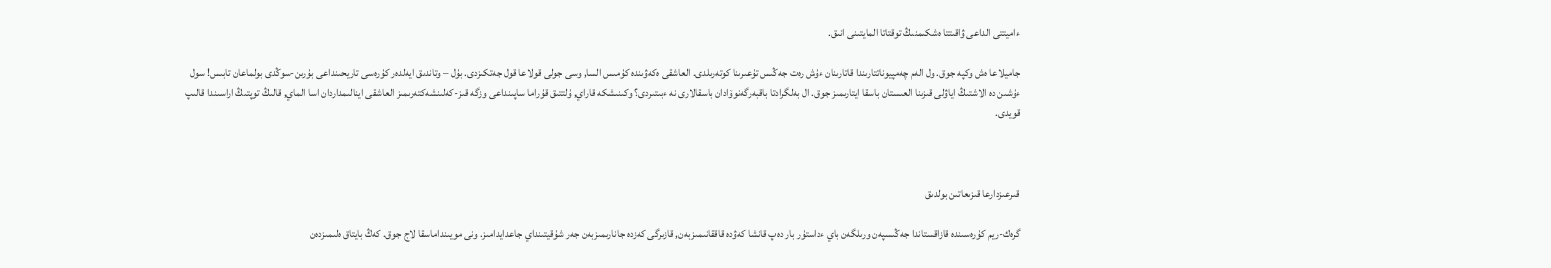ءاميتتى الداعى ۋاقىتتا ەشكىمنىڭ توقتاتا المايتىنى انىق.

جاميلاعا ەش وكپە جوق. ول الەم چەمپيوناتتارىندا قاتارىنان ءۇش رەت جەڭىس تۇعىرىنا كوتەرىلدى. العاشقى ەكەۋىندە كۇمىس السا, وسى جولى قولاعا قول جەتكىزدى. بۇل – وتاندىق ايەلدەر كۇرەسى تاريحىنداعى بۇرىن-سوڭدى بولماعان تابىس! سول ءۇشىن دە الاشتىڭ اياۋلى قىزىنا العىستان باسقا ايتارىمىز جوق. ال بەلگرادتا باقبەرگەنوۆادان باسقالارى نە ءبىتىردى؟ وكىنىشكە قاراي, ۇلتتىق قۇراما ساپىنداعى وزگە قىز-كەلىنشەكتەرىمىز العاشقى اينالىمداردان اسا الماي, قالىڭ توپتىڭ اراسىندا قالىپ قويدى.



قىرعىزدارعا قىزىعاتىن بولدىق

گرەك-ريم كۇرەسىندە قازاقستاندا جەڭىسپەن ورىلگەن باي ءداستۇر بار دەپ قانشا كەۋدە قاققانىمىزبەن, قازىرگى كەزدە جانارىمىزبەن جەر شۇقيتىنداي جاعدايدامىز. ونى مويىنداماسقا لاج جوق. كەڭ بايتاق ەلىمىزدەن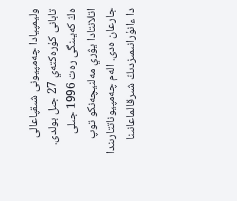وليمپيادا چەمپيونى شىقپاعالى تابانى كۇرەكتەي 27 جىل بولدى. ەڭ كەيىنگى رەت 1996 جىلى اتلانتادا يۋري مەلنيچەنكو توپ جارعان ەدى. الەم چەمپيوناتتارىندا دا ءانۇرانىمىزدىڭ شىرقالماعانىنا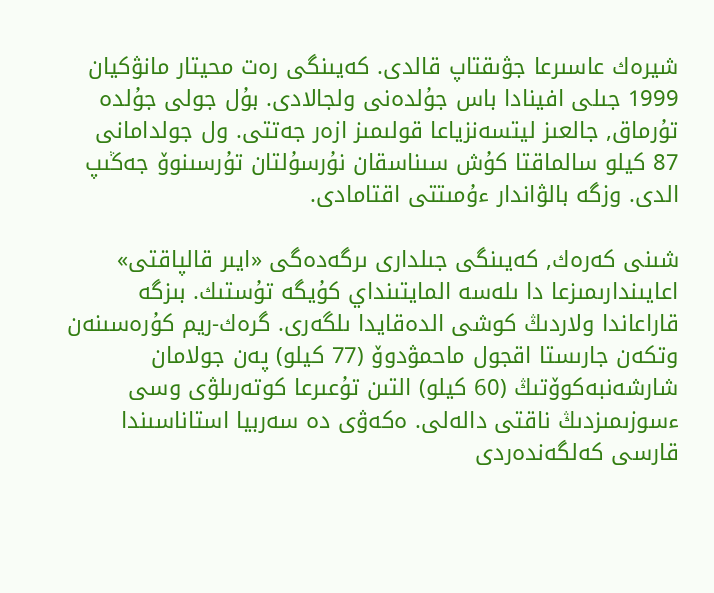شيرەك عاسىرعا جۋىقتاپ قالدى. كەيىنگى رەت محيتار مانۋكيان 1999 جىلى افينادا باس جۇلدەنى ولجالادى. بۇل جولى جۇلدە تۇرماق, جالعىز ليتسەنزياعا قولىمىز ازەر جەتتى. ول جولدامانى 87 كيلو سالماقتا كۇش سىناسقان نۇرسۇلتان تۇرسىنوۆ جەڭىپ الدى. وزگە بالۋاندار ءۇمىتتى اقتامادى.

شىنى كەرەك, كەيىنگى جىلدارى ىرگەدەگى «ايىر قالپاقتى» اعايىندارىمىزعا دا ىلەسە المايتىنداي كۇيگە تۇستىك. بىزگە قاراعاندا ولاردىڭ كوشى الدەقايدا ىلگەرى. گرەك-ريم كۇرەسىنەن وتكەن جارىستا اقجول ماحمۋدوۆ (77 كيلو) پەن جولامان شارشەنبەكوۆتىڭ (60 كيلو) التىن تۇعىرعا كوتەرىلۋى وسى ءسوزىمىزدىڭ ناقتى دالەلى. ەكەۋى دە سەربيا استاناسىندا قارسى كەلگەندەردى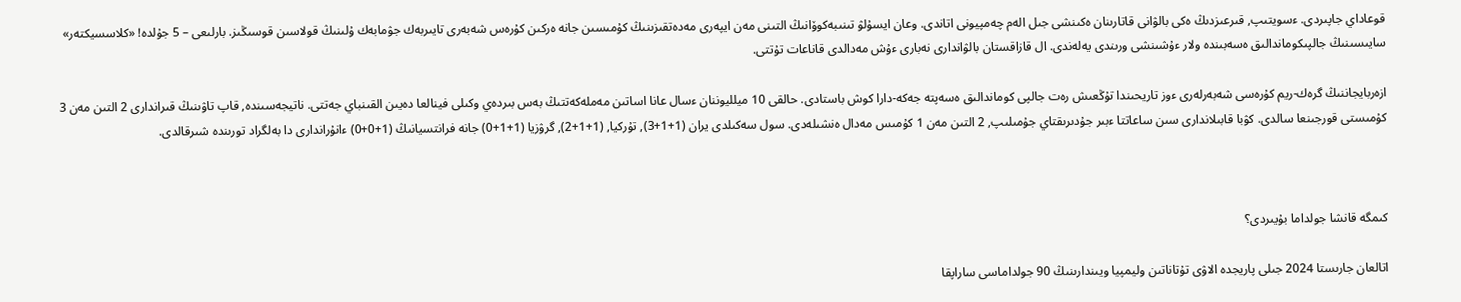قوعاداي جاپىردى. ءسويتىپ, قىرعىزدىڭ ەكى بالۋانى قاتارىنان ەكىنشى جىل الەم چەمپيونى اتاندى. وعان ايسۇلۋ تىنىبەكوۆانىڭ التىنى مەن ايپەرى مەدەتقىزىنىڭ كۇمىسىن جانە ەركىن كۇرەس شەبەرى تايىربەك جۋمابەك ۇلىنىڭ قولاسىن قوسىڭىز. بارلىعى – 5 جۇلدە! «كلاسسيكتەر» سايىسىنىڭ جالپىكوماندالىق ەسەبىندە ولار ءۇشىنشى ورىندى يەلەندى. ال قازاقستان بالۋاندارى نەبارى ءۇش مەدالدى قاناعات تۇتتى.

ازەربايجاننىڭ گرەك-ريم كۇرەسى شەبەرلەرى ءوز تاريحىندا تۇڭعىش رەت جالپى كوماندالىق ەسەپتە جەكە-دارا كوش باستادى. حالقى 10 ميلليوننان ءسال عانا اساتىن مەملەكەتتىڭ بەس بىردەي وكىلى فينالعا دەيىن القىنباي جەتتى. ناتيجەسىندە, قاپ تاۋىنىڭ قىراندارى 2 التىن مەن 3 كۇمىستى قورجىنعا سالدى. كۋبا قابىلاندارى سىن ساعاتتا ءبىر جۇدىرىقتاي جۇمىلىپ, 2 التىن مەن 1 كۇمىس مەدال ەنشىلەدى. سول سەكىلدى يران (1+1+3), تۇركيا, (1+1+2), گرۋزيا (1+1+0) جانە فرانتسيانىڭ (1+0+0) ءانۇراندارى دا بەلگراد تورىندە شىرقالدى.



كىمگە قانشا جولداما بۇيىردى؟

اتالعان جارىستا 2024 جىلى پاريجدە الاۋى تۇتاناتىن وليمپيا ويىندارىنىڭ 90 جولداماسى ساراپقا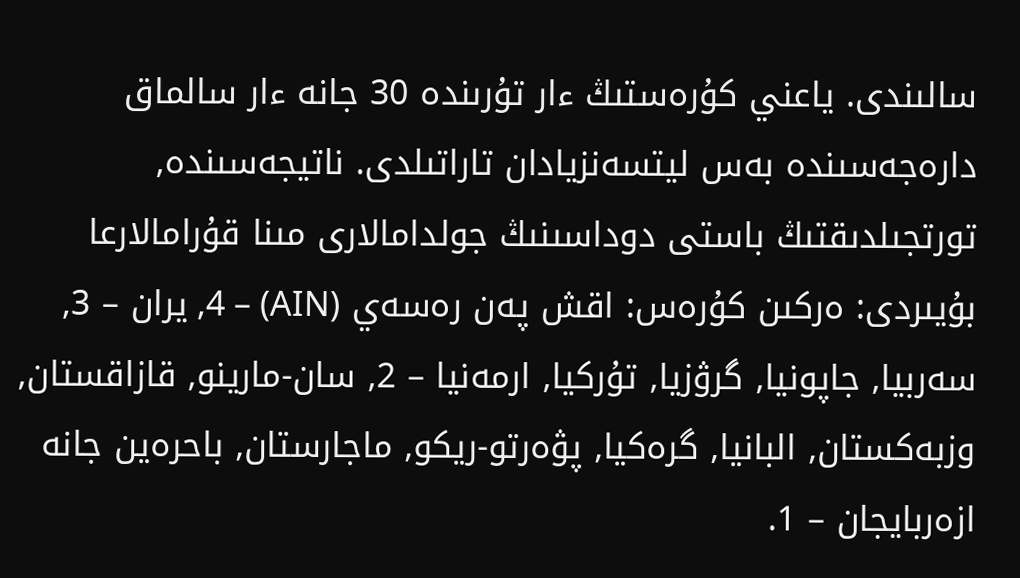سالىندى. ياعني كۇرەستىڭ ءار تۇرىندە 30 جانە ءار سالماق دارەجەسىندە بەس ليتسەنزيادان تاراتىلدى. ناتيجەسىندە, تورتجىلدىقتىڭ باستى دوداسىنىڭ جولدامالارى مىنا قۇرامالارعا بۇيىردى: ەركىن كۇرەس: اقش پەن رەسەي (AIN) – 4, يران – 3, سەربيا, جاپونيا, گرۋزيا, تۇركيا, ارمەنيا – 2, سان-مارينو, قازاقستان, وزبەكستان, البانيا, گرەكيا, پۋەرتو-ريكو, ماجارستان, باحرەين جانە ازەربايجان – 1.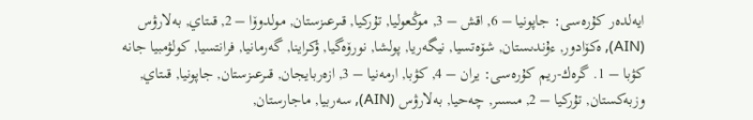ايەلدەر كۇرەسى: جاپونيا – 6, اقش – 3, موڭعوليا, تۇركيا, قىرعىزستان, مولدوۆا – 2, قىتاي, بەلارۋس (AIN), ەكۆادور, ءۇندىستان, شۆەتسيا, نيگەريا, پولشا, نورۆەگيا, ۋكراينا, گەرمانيا, فرانتسيا, كولۋمبيا جانە كۋبا – 1. گرەك-ريم كۇرەسى: يران – 4, كۋبا, ارمەنيا – 3, ازەربايجان, قىرعىزستان, جاپونيا, قىتاي, وزبەكستان, تۇركيا – 2, مىسىر, چەحيا, بەلارۋس (AIN), سەربيا, ماجارستان,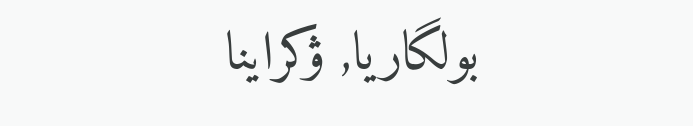بولگاريا, ۋكراينا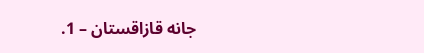جانە قازاقستان – 1.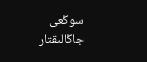سوڭعى جاڭالىقتار